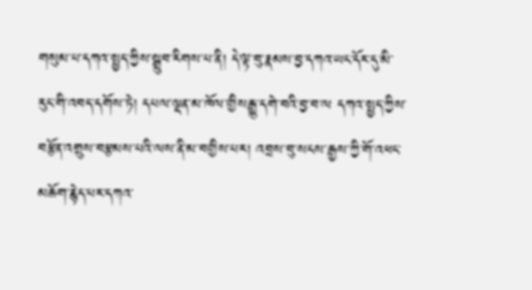གསུམ་པ་དཀའ་སྤྱད་ཀྱིས་སྒྲུབ་རིགས་པ་ནི། དེ་ལྟ་བུ་རྣམས་བྱ་དཀའ་ཡང་དོར་དུ་མི་རུང་གི་འབད་དགོས་ཏེ། དཔལ་ལྡན་མ་ཁོལ་གྱིསརྒྱུ་དགེ་བའི་བྱ་བ་ལ དཀའ་སྤྱད་ཀྱིས་བརྩོན་འགྲུས་བརྩམས་པའི་ལས་ནི་མ་བགྱིས་པར། འབྲས་བུ་སངས་རྒྱས་ཀྱི་གོ་འཕང་མཆོག་རྙེད་པར་དཀའ་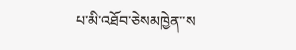པ་མི་འཐོབ་ཅེསམཁྱེན་་ས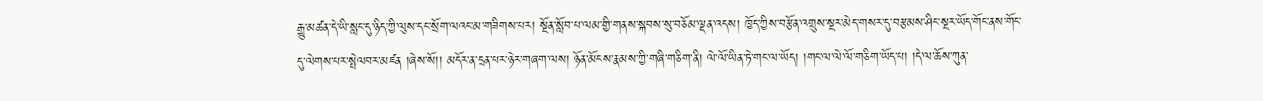རྒྱུ་མཚན་དེ་ཡི་སླང་དུ་ཉིད་ཀྱི་ལུས་དང་སྲོག་ལའང་མ་གཟིགས་པར། སྔོན་སློབ་པ་ལམ་གྱི་གནས་སྐབས་སུ་བཅོམ་ལྡན་འདས། ཁྱོད་ཀྱིས་བརྩོན་འགྲུས་སྔར་མེད་གསར་དུ་བརྩམས་ཤིང་སྔར་ཡོད་གོང་ནས་གོང་དུ་ལེགས་པར་སྤེལབར་མཛན །ཞེས་སོ།། མདོར་ན་དྲན་པར་ཉེར་གཞག་ལས། ཉོན་མོངས་རྣམས་ཀྱི་གཞི་གཅིག་ནི། ལེ་ལོ་ཡིན་ཏེ་གང་ལ་ཡོད། །གང་ལ་ལེ་ལོ་གཅིག་ཡོད་པ། །དེ་ལ་ཆོས་ཀུན་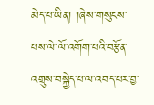མེད་པ་ཡིན། །ཞེས་གསུངས་པས་ལེ་ལོ་འགོག་པའི་བརྩོན་འགྲུས་བསྐྱེད་པ་ལ་འབད་པར་བྱ་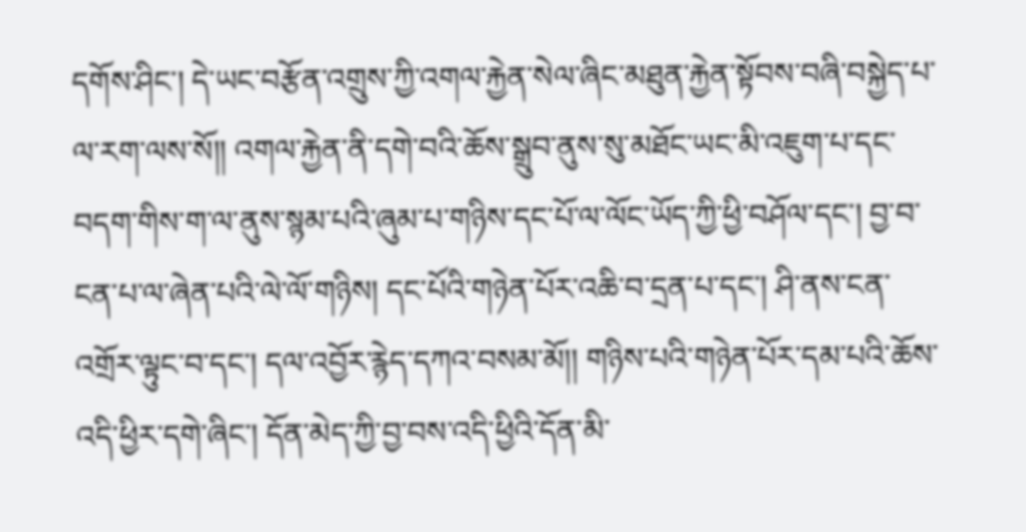དགོས་ཤིང་། དེ་ཡང་བརྩོན་འགྲུས་ཀྱི་འགལ་རྐྱེན་སེལ་ཞིང་མཐུན་རྐྱེན་སྟོབས་བཞི་བསྐྱེད་པ་ལ་རག་ལས་སོ།། འགལ་རྐྱེན་ནི་དགེ་བའི་ཆོས་སྒྲུབ་ནུས་སུ་མཐོང་ཡང་མི་འཇུག་པ་དང་བདག་གིས་ག་ལ་ནུས་སྙམ་པའི་ཞུམ་པ་གཉིས་དང་པོ་ལ་ལོང་ཡོད་ཀྱི་ཕྱི་བཤོལ་དང་། བྱ་བ་ངན་པ་ལ་ཞེན་པའི་ལེ་ལོ་གཉིས། དང་པོའི་གཉེན་པོར་འཆི་བ་དྲན་པ་དང་། ཤི་ནས་ངན་འགྲོར་ལྟུང་བ་དང་། དལ་འབྱོར་རྙེད་དཀའ་བསམ་མོ།། གཉིས་པའི་གཉེན་པོར་དམ་པའི་ཆོས་འདི་ཕྱིར་དགེ་ཞིང་། དོན་མེད་ཀྱི་བྱ་བས་འདི་ཕྱིའི་དོན་མི་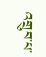འགྲུབ་པ་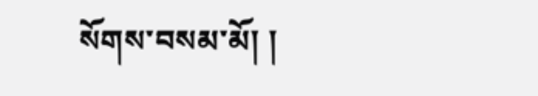སོགས་བསམ་མོ། །